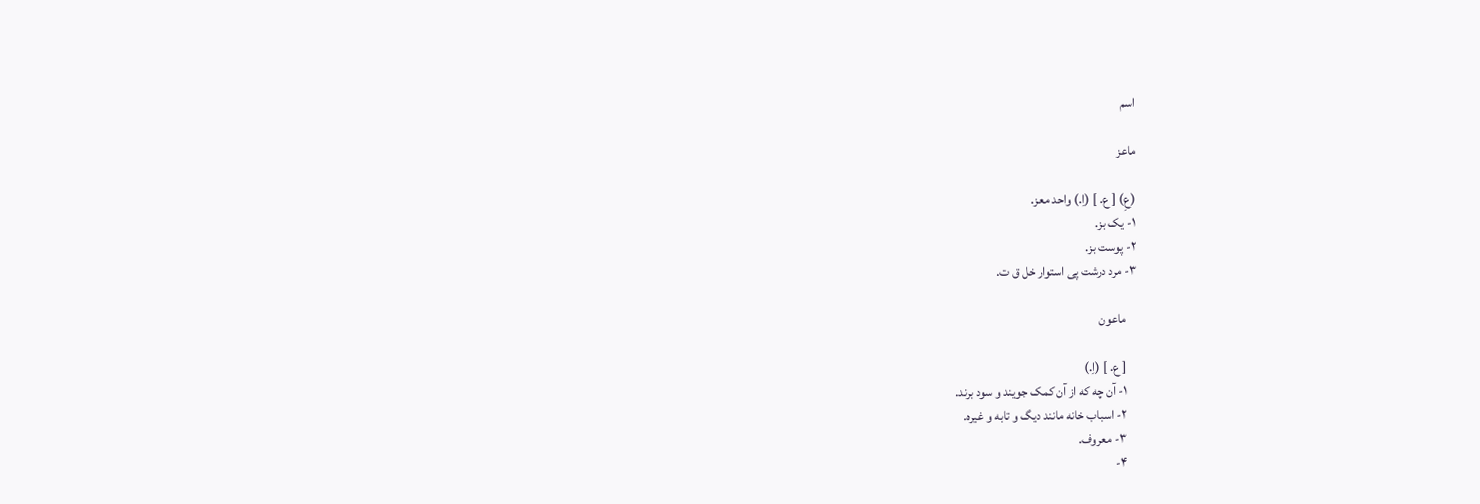اسم

ماعز

(عِ) [ ع. ] (اِ.) واحد معز.
۱- یک بز.
۲- پوست بز.
۳- مرد درشت پی استوار خل ق ت.

    ماعون

    [ ع. ] (اِ.)
    ۱- آن چه که از آن کمک جویند و سود برند.
    ۲- اسباب خانه مانند دیگ و تابه و غیره.
    ۳- معروف.
    ۴-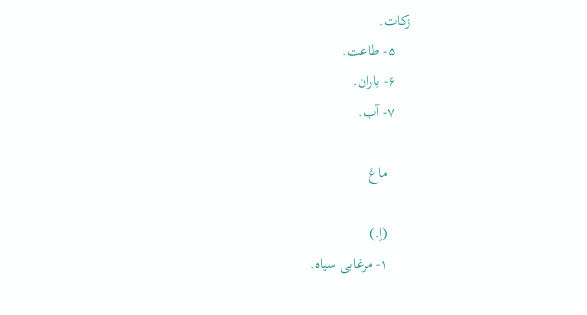زکات.
    ۵- طاعت.
    ۶- باران.
    ۷- آب.

      ماغ

      (اِ.)
      ۱- مرغابی سیاه.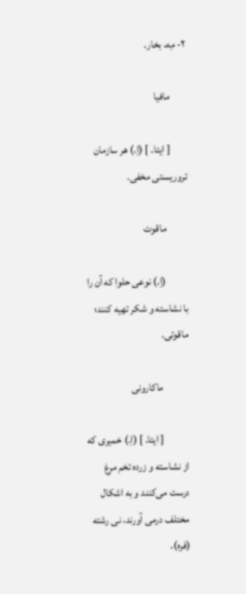۲- مِه، بخار.

        مافیا

        [ ایتا. ] (اِ.) هر سازمان تروریستی مخفی.

          ماقوت

          (اِ.) نوعی حلوا که آن را با نشاسته و شکر تهیه کنند؛ ماقوتی.

            ماکارونی

            [ ایتا. ] (اِ.) خمیری که از نشاسته و زرده تخم مرغ درست می‌کنند و به اشکال مختلف درمی آورند، نی رشته (فره).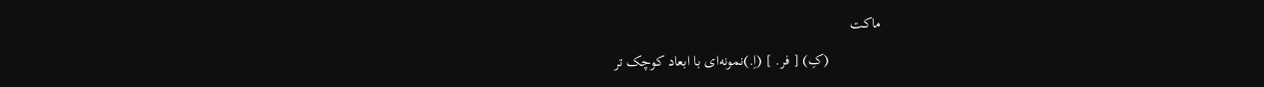ماکت

              (کِ) [ فر. ] (اِ.)نمونه‌ای با ابعاد کوچک تر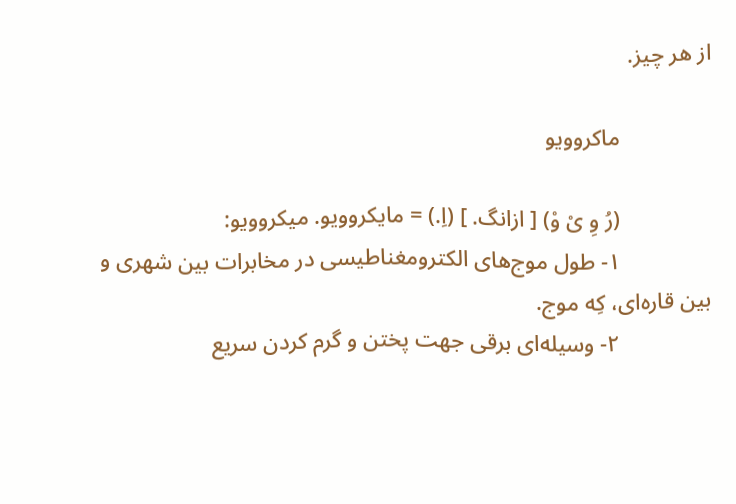از هر چیز.

                ماکروویو

                (رُ وِ یْ وْ) [ ازانگ. ] (اِ.) = مایکروویو. میکروویو:
                ۱- طول موج‌های الکترومغناطیسی در مخابرات بین شهری و بین قاره‌ای، کِه موج.
                ۲- وسیله‌ای برقی جهت پختن و گرم کردن سریع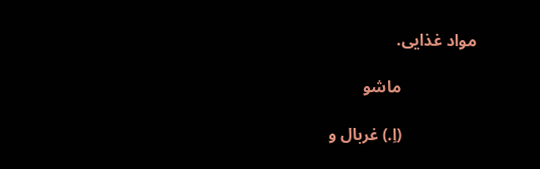مواد غذایی.

                  ماشو

                  (اِ.) غربال و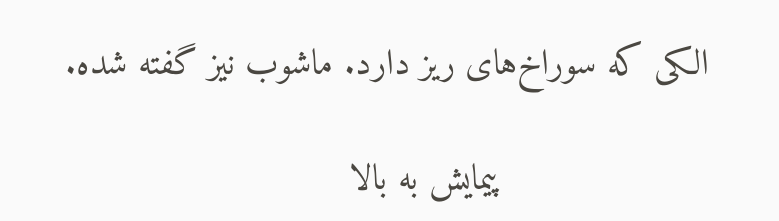الکی که سوراخ‌های ریز دارد. ماشوب نیز گفته شده.

                    پیمایش به بالا